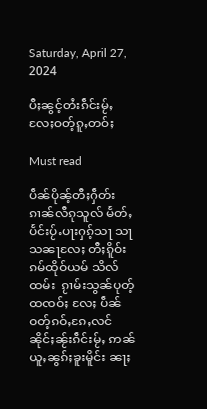Saturday, April 27, 2024

ပီႈၼွင့်တႆးၵဵင်းမႂ်ႇလႄႈဝတ့်ၵူႇတဝ်ႈ

Must read

ပဵၼ်ပိုၼ့်တီႈႁဵတ်းၵၢၼ်လီၵုသူလ် မႅတ်ႇပႅင်းပႂ်ႉပႃးႁၵ့်သႃ သႃသၼႃလႄႈ တီႈၵိူဝ်းၵမ်ထိုဝ်ယမ် သိလ် ထမ်း  ၵႂၢမ်းသွၼ်ပုတ့်ထၸဝ်ႈ လႄႈ ပဵၼ်ဝတ့်ၵဝ်ႇၵႄႇလင်ၼိုင်ႈၼႂ်းၵဵင်းမႂ်ႇ ဢၼ်ယူႇၼွၵ်ႈၶူးမိူင်း ၼႃႈ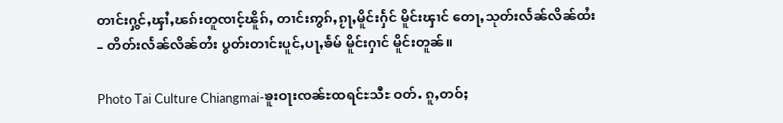တၢင်းႁွင်ႇၾၢႆႇၽၵ်းတူၸၢင့်ၽိူၵ်ႇ တၢင်းဢွၵ်ႇၵႂႃႇမိူင်းႁႅင် မိူင်းၾၢင် တေႃႇသုတ်းလႅၼ်လိၼ်ထႆး – တိတ်းလႅၼ်လိၼ်တႆး ပွတ်းတၢင်းပူင်ႇပႃႇၶႅမ် မိူင်းႁၢင် မိူင်းတူၼ်။

Photo Tai Culture Chiangmai-ၶူးဝႃးၸၼ်ႊထရင်ႊသီႊ ဝတ်ႉ ၵူႇတဝ်ႈ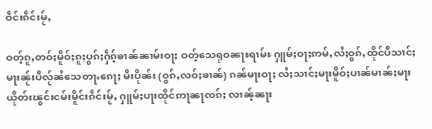ဝဵင်းၵဵင်းမႂ်ႇ

ဝတ့်ၵူႇတဝ်ႈမိူဝ်ႈၵူႈပွၵ်ႈႁဵၵ့်ၶၢၼ်ၼၢမ်းဝႃႈ ဝတ့်သေရုဝၼႃႊရၢမ်ႊ ႁူမ်ႈဝႃႈဢမ်ႇလႆႈဝွၵ်ႇထိုင်ပီသၢင်ႈမႃးၼႂ်းပီလႂ်ၼႆသေတႃႉၵေႃႈ မီးပိုၼ်း (ဝွၵ်ႇလဝ်ႈၶၢၼ်) ၵၼ်မႃးဝႃႈ လႆႈသၢင်ႈမႃးမိူဝ်ႈပၢၼ်မၢၼ်ႈမႃးယိုတ်းၽွင်းငမ်းမိူင်းၵဵင်းမႂ်ႇ ႁူမ်ႈပႃးထိုင်ဢႃၼႃၸၵ်ႈ လၢၼ့်ၼႃး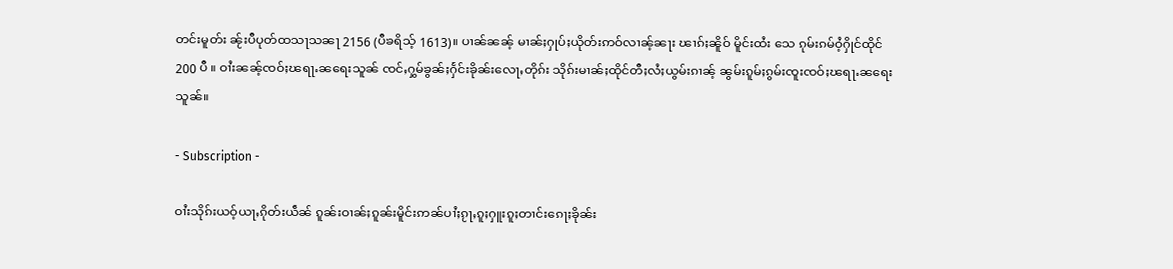တင်းမူတ်း ၼႂ်းပီပုတ်ထသႃသၼႃ 2156 (ပီၶရိသ့် 1613)။ ပၢၼ်ၼၼ့် မၢၼ်ႈႁုပ်ႈယိုတ်းဢဝ်လၢၼ့်ၼႃး ၽၢၵ်ႈၼိူဝ် မိူင်းထႆး သေ ၵုမ်းၵမ်ဝႆ့ႁိုင်ထိုင် 200 ပီ ။ ဝၢႆးၼၼ့်ၸဝ်ႈၽရႃႉၼရေးသူၼ် ၸင်ႇႁွမ်ၶွၼ်ႈႁႅင်းၶိုၼ်းလေႃႇတိုၵ်း သိုၵ်းမၢၼ်ႈထိုင်တီႈလႆႈယွမ်းၵၢၼ့် ၼွမ်းၵူမ်ႈၵွမ်းၸူးၸဝ်ႈၽရႃႉၼရေးသူၼ်။

- Subscription -

ဝၢႆးသိုၵ်းယဝ့်ယႃႇၵိုတ်းယဵၼ် ၵူၼ်းဝၢၼ်ႈၵူၼ်းမိူင်းဢၼ်ပၢႆႈၵႂႃႇၵူႈႁူးၵူႈတၢင်းၵေႃႈၶိုၼ်း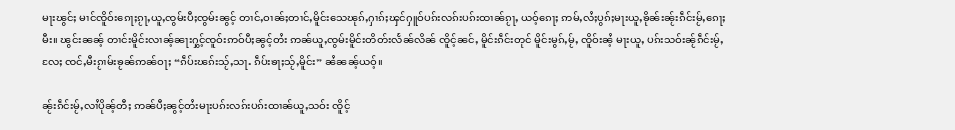မႃးၽွင်ႈ မၢင်ၸိူဝ်းၵေႃႈၵႂႃႇယူႇၸွမ်းပီႈၸွမ်းၼွင့် တၢင်ႇဝၢၼ်ႈတၢင်ႇမိူင်းသေၽုၵ်ႇႁၢၵ်ႈၾင်ႁူဝ်ပၵ်းလၵ်းပၵ်းထၢၼ်ၵႂႃႇ ယဝ့်ၵေႃႈ ဢမ်ႇလႆႈပွၵ်ႈမႃးယူႇၶိုၼ်းၼႂ်းၵဵင်းမႂ်ႇၵေႃႈမီး။ ၽွင်းၼၼ့် တၢင်းမိူင်းလၢၼ့်ၼႃးႁွင့်ၸူဝ်းဢဝ်ပီႈၼွင့်တႆး ဢၼ်ယူႇၸွမ်းမိူင်းတိတ်းလႅၼ်လိၼ် ၸိူင့်ၼင်ႇ မိူင်းၵဵင်းတုင် မိူင်းမွၵ်ႇမႂ်ႇ ၸိူဝ်းၼႆ့ မႃးယူႇ ပၵ်းသဝ်းၼႂ်ၵဵင်းမႂ်ႇလႄႈ ၸင်ႇမီးၵႂၢမ်းၶႂၼ်ဢၼ်ဝႃႈ “ၵဵပ်းၽၵ်းသႂ်ႇသႃႉ ၵဵပ်းၶႃႈသႂ်ႇမိူင်း” ၼႆၼၼ့်ယဝ့်။

ၼႂ်းၵဵင်းမႂ်ႇလၢႆပိုၼ့်တီႈ ဢၼ်ပီႈၼွင့်တႆးမႃးပၵ်းလၵ်းပၵ်းထၢၼ်ယူႇသဝ်း ၸိူင့်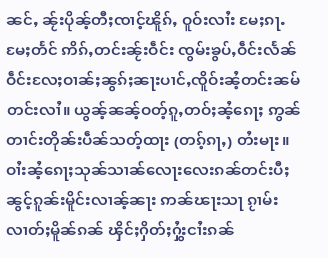ၼင်ႇ ၼႂ်းပိုၼ့်တီႈၸၢင့်ၽိူၵ်ႇ ဝူဝ်းလၢႆး မႄႈၵႃႉ မႄႈတႅင် ဢိၵ်ႇတင်းၼႂ်းဝဵင်း ၸွမ်းၶွပ်ႇဝဵင်းလႅၼ်ဝဵင်းလႄႈဝၢၼ်ႈၼွၵ်ႈၼႃးပၢင်ႇၸိူဝ်းၼႆ့တင်းၼမ်တင်းလၢႆ။ ယွၼ့်ၼၼ့်ဝတ့်ၵူႇတဝ်ႈၼႆ့ၵေႃႈ ဢွၼ် တၢင်းတိုၼ်းပဵၼ်သတ့်ထႃး (တၵ့်ၵႃႇ) တႆးမႃး။ ဝၢႆးၼႆ့ၵေႃႈသုၼ်သၢၼ်လေႃးလေးၵၼ်တင်းပီႈၼွင့်ၵူၼ်းမိူင်းလၢၼ့်ၼႃး ဢၼ်ၽႃးသႃ ၵႂၢမ်းလၢတ်ႈမိူၼ်ၵၼ် ၾိင်ႈႁိတ်ႈႁွႆးငၢႆးၵၼ်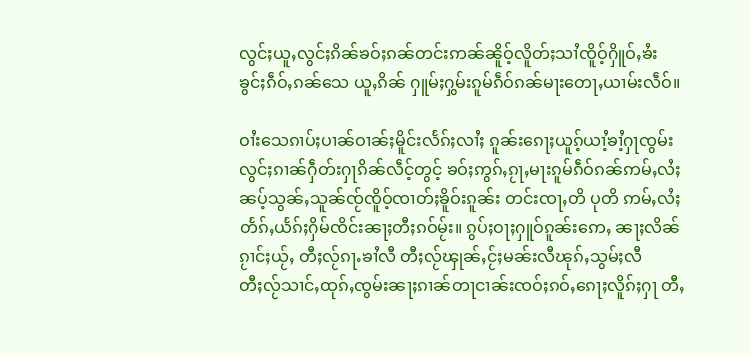လွင်ႈယူႇလွင်ႈၵိၼ်ၶဝ်ႈၵၼ်တင်းဢၼ်ၼိူဝ့်လိူတ်ႈသၢႆၸိူဝ့်ႁိူဝ်ႇၶႆး ၶွင်ႈၵဵဝ်ႇၵၼ်သေ ယူႇၵိၼ် ႁူမ်ႈႁွမ်းၵူမ်ၵဵဝ်ၵၼ်မႃးတေႃႇယၢမ်းလဵဝ်။

ဝၢႆးသေၵၢပ်ႈပၢၼ်ဝၢၼ်ႈမိူင်းလႅၵ်ႈလၢႆႈ ၵူၼ်းၵေႃႈယူၵ့်ယၢႆ့ၶၢႆ့ႁႃၸွမ်းလွင်ႈၵၢၼ်ႁဵတ်းႁႃၵိၼ်လဵင့်တွင့် ၶဝ်ႈဢွၵ်ႇၵႂႃႇမႃးၵူမ်ၵဵဝ်ၵၼ်ဢမ်ႇလႆႈ ၼပ့်သွၼ်ႇသူၼ်ၸႂ်ၸိူဝ့်ၸၢတ်ႈၶိူဝ်းၵူၼ်း တင်းၸႃႇတိ ပုတိ ဢမ်ႇလႆႈတႅၵ်ႇယႅၵ်ႈႁိမ်ၸိင်းၼႃႈတီႈၵဝ်မႂ်း။ ၵွပ်ႈဝႃႈႁူဝ်ၵူၼ်းဢေႇ ၼႃႈလိၼ် ၵႂၢင်ႈယႂ်ႇ တီႈလႂ်ၵႃႉၶၢႆလီ တီႈလႂ်ၾုၼ်ႇငႂ်ႈမၼ်းလီၽုၵ်ႇသွမ်ႈလီ တီႈလႂ်သၢင်ႇထုၵ်ႇၸွမ်းၼႃႈၵၢၼ်တႃငၢၼ်းၸဝ်ႈၵဝ်ႇၵေႃႈလိူၵ်ႈႁႃ တီႇ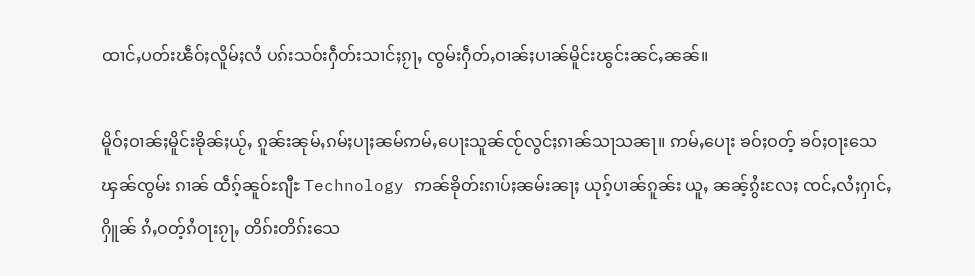ထၢင်ႇပတ်းၽဵဝ်ႈလိူမ်ႈလႆ ပၵ်းသဝ်းႁဵတ်းသၢင်ႈၵႂႃႇ ၸွမ်းႁဵတ်ႇဝၢၼ်ႈပၢၼ်မိူင်းၽွင်းၼင်ႇၼၼ်။

မိူဝ်ႈဝၢၼ်ႈမိူင်းၶိုၼ်ႈယႂ်ႇ ၵူၼ်းၼုမ်ႇၵမ်ႈပႃႈၼမ်ဢမ်ႇပေႃးသူၼ်ၸႂ်လွင်ႈၵၢၼ်သႃသၼႃ။ ဢမ်ႇပေႃး ၶဝ်ႈဝတ့် ၶဝ်ႈဝႃးသေ ၾၼ်ၸွမ်း ၵၢၼ် ထဵၵ့်ၼူဝ်ႊၵျီႊ Technology ဢၼ်ၶိုတ်းၵၢပ်ႈၼမ်းၼႃႈ ယုၵ့်ပၢၼ်ၵူၼ်း ယူႇ ၼၼ့်ၵွႆးလႄႈ ၸင်ႇလႆႈႁၢင်ႇႁိူၼ် ၵႆႇဝတ့်ၵႆဝႃးၵႂႃႇ တိၵ်းတိၵ်းသေ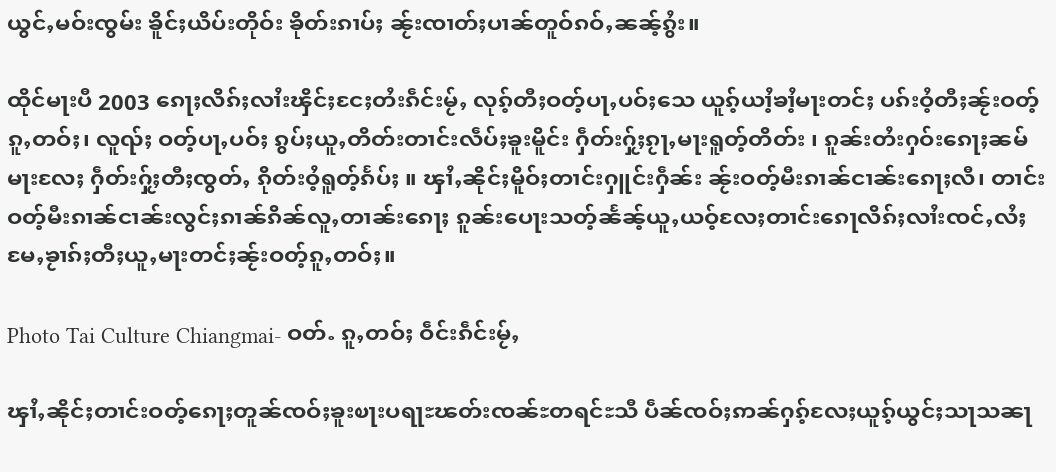ယွင်ႇမဝ်းၸွမ်း ၶိူင်ႈယိပ်းတိုဝ်း ၶိုတ်းၵၢပ်ႈ ၼႂ်းၸၢတ်ႈပၢၼ်တူဝ်ၵဝ်ႇၼၼ့်ၵွႆး။

ထိုင်မႃးပီ 2003 ၵေႃႈလိၵ်ႈလၢႆးၾိင်ႈငႄႈတႆးၵဵင်းမႂ်ႇ လုၵ့်တီႈဝတ့်ပႃႇပဝ်ႈသေ ယူၵ့်ယၢႆ့ၶၢႆ့မႃးတင်ႈ ပၵ်းဝႆ့တီႈၼႂ်းဝတ့်ၵူႇတဝ်ႈ၊ လူၺ်ႈ ဝတ့်ပႃႇပဝ်ႈ ၵွပ်ႈယူႇတိတ်းတၢင်းလဵပ်ႈၶူးမိူင်း ႁဵတ်းႁႂ်ႈၵႂႃႇမႃးရူတ့်တိတ်း ၊ ၵူၼ်းတႆးႁဝ်းၵေႃႈၼမ်မႃးလႄႈ ႁဵတ်းႁႂ်ႈတီႈၸွတ်ႇ ၵိုတ်းဝႆ့ရူတ့်ၵႅပ်ႈ ။ ၾၢႆႇၼိုင်ႈမိူဝ်ႈတၢင်းႁူင်းႁဵၼ်း ၼႂ်းဝတ့်မီးၵၢၼ်ငၢၼ်းၵေႃႈလီ၊ တၢင်းဝတ့်မီးၵၢၼ်ငၢၼ်းလွင်ႈၵၢၼ်ၵိၼ်လူႇတၢၼ်းၵေႃႈ ၵူၼ်းပေႃးသတ့်ၼႅၼ့်ယူႇယဝ့်လႄႈတၢင်းၵေႃလိၵ်ႈလၢႆးၸင်ႇလႆႈမႄႇၶႂၢၵ်ႈတီႈယူႇမႃးတင်ႈၼႂ်းဝတ့်ၵူႇတဝ်ႈ။

Photo Tai Culture Chiangmai- ဝတ်ႉ ၵူႇတဝ်ႈ ဝဵင်းၵဵင်းမႂ်ႇ

ၾၢႆႇၼိုင်ႈတၢင်းဝတ့်ၵေႃႈတူၼ်ၸဝ်ႈၶူးၿႃးပရႃႊၽတ်းၸၼ်ႊတရင်ႊသီ ပဵၼ်ၸဝ်ႈဢၼ်ႁၵ့်လႄႈယူၵ့်ယွင်ႈသႃသၼႃ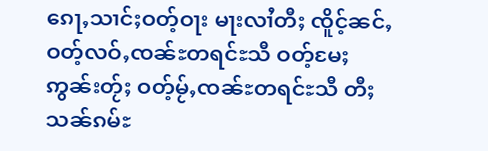ၵေႃႇသၢင်ႈဝတ့်ဝႃး မႃးလၢႆတီႈ ၸိူင့်ၼင်ႇ ဝတ့်လဝ်ႇၸၼ်ႊတရင်ႊသီ ဝတ့်မႄႈဢွၼ်းတႂ်ႈ ဝတ့်မႂ်ႇၸၼ်ႊတရင်ႊသီ တီႈသၼ်ၵမ်ႊ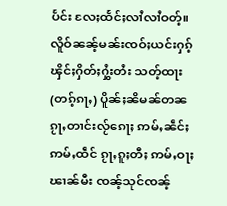ပႅင်း လႄႈထႅင်ႈလၢႆလၢႆဝတ့်။ လိူဝ်ၼၼ့်မၼ်းၸဝ်ႈယင်းႁၵ့်ၾိင်ႈႁိတ်ႈႁွႆးတႆး သတ့်ထႃး(တၵ့်ၵႃႇ) ပိူၼ်ႈၼိမၼ်တၼၵႂႃႇတၢင်းလႂ်ၵေႃႈ ဢမ်ႇၼဵင်ႈဢမ်ႇထဵင် ၵႂႃႇၵူႈတီႈ ဢမ်ႇဝႃႈၽၢၼ်မီး ၸၼ့်သုင်ၸၼ့်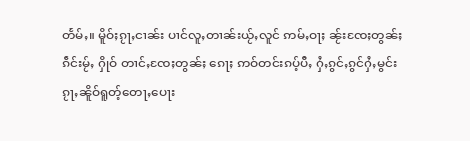တႅမ်ႇ။ မိူဝ်ႈၵႂႃႇငၢၼ်း ပၢင်လူႇတၢၼ်းယႂ်ႇလူင် ဢမ်ႇဝႃႈ ၼႂ်းၸႄႈတွၼ်ႈၵဵင်းမႂ်ႇ ႁိုဝ် တၢင်ႇၸႄႈတွၼ်ႈ ၵေႃႈ ဢဝ်တင်းၵပ့်ပီႇ ႁႆႇၵွင်ႇၵွင်ႁႆႇမွင်းၵႂႃႇၼိူဝ်ရူတ့်တေႃႇပေႃး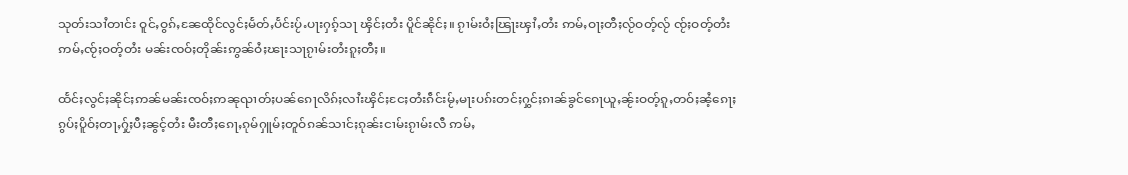သုတ်းသၢႆတၢင်း ဝူင်ႇဝွၵ်ႇၼႄထိုင်လွင်ႈမႅတ်ႇပႅင်းပႂ်ႉပႃးႁၵ့်သႃ ၾိင်ႈတႆး ပိူင်ၼိုင်ႈ။ ၵႂၢမ်းဝႆႈၽြႃးၾၢႆႇတႆး ဢမ်ႇဝႃႈတီႈလႂ်ဝတ့်လႂ် ၸႂ်ႈဝတ့်တႆးဢမ်ႇၸႂ်ႈဝတ့်တႆး မၼ်းၸဝ်ႈတိုၼ်းဢွၼ်ဝႆႈၽႃးသႃၵႂၢမ်းတႆးၵူႈတီႈ။

ထႅင်ႈလွင်ႈၼိုင်ႈဢၼ်မၼ်းၸဝ်ႈဢၼုၺၢတ်ႈပၼ်ၵေႃလိၵ်ႈလၢႆးၾိင်ႈငႄႈတႆးၵဵင်းမႂ်ႇမႃးပၵ်းတင်ႈႁွင်ႈၵၢၼ်ၶွင်ၵေႃယူႇၼႂ်းဝတ့်ၵူႇတဝ်ႈၼႆ့ၵေႃႈ ၵွပ်ႈပိူဝ်ႈတႃႇႁႂ်ႈပီႈၼွင့်တႆး မီးတီႈၵေႃႇၵုမ်ႁူမ်ႈတူဝ်ၵၼ်သၢင်ႈၵုၼ်းငၢမ်းၵႂၢမ်းလီ ဢမ်ႇ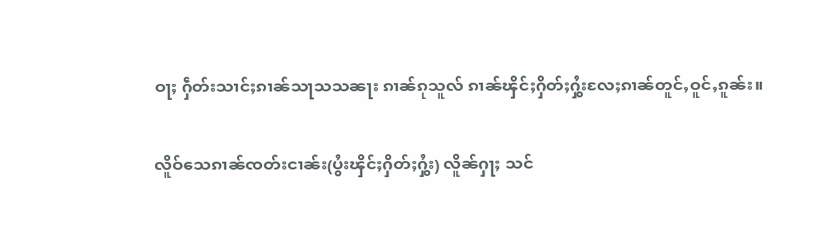ဝႃႈ ႁဵတ်းသၢင်ႈၵၢၼ်သႃသသၼႃး ၵၢၼ်ၵုသူလ် ၵၢၼ်ၾိင်ႈႁိတ်ႈႁွႆးလႄႈၵၢၼ်တူင်ႇဝူင်ႇၵူၼ်း။

လိူဝ်သေၵၢၼ်ၸတ်းငၢၼ်း(ပွႆးၾိင်ႈႁိတ်ႈႁွႆး) လိူၼ်ႁႃႈ သင်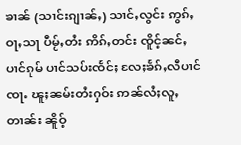ၶၢၼ် (သၢင်းၵျၢၼ်ႇ) သၢင်ႇလွင်း ဢွၵ်ႇဝႃႇသႃ ပီမႂ်ႇတႆး ဢိၵ်ႇတင်း ၸိူင့်ၼင်ႇ ပၢင်ၵုမ် ပၢင်သပ်းၸႅင်ႈ လႄႈၶႅၵ်ႇလီပၢင်ၸႃႉ ၽူႈၼမ်းတႆးႁဝ်း ဢၼ်လႆႈလူႇတၢၼ်း ၼိူဝ့်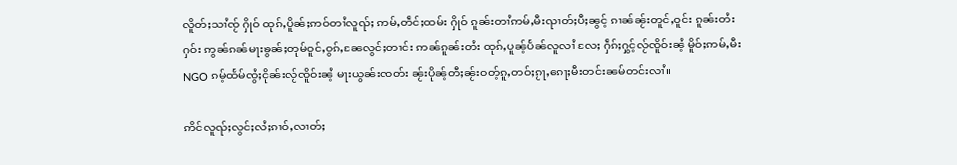လိူတ်ႈသၢႆၸႂ် ႁိုဝ် ထုၵ်ႇပိူၼ်ႈဢဝ်တၢႆလူၺ်ႈ ဢမ်ႇတဵင်ႈထမ်း ႁိုဝ် ၵူၼ်းတၢႆဢမ်ႇမီးၺၢတ်ႈပီႈၼွင့် ၵၢၼ်ၼႂ်းတူင်ႇဝူင်း ၵူၼ်းတႆးႁဝ်း ဢွၼ်ၵၼ်မႃးၶွၼ်ႈတုမ်ဝူင်ႇဝွၵ်ႇၼႄလွင်ႈတၢင်း ဢၼ်ၵူၼ်းတႆး ထုၵ်ႇပူၼ့်ပႅၼ်လူလၢႆ လႄႈ ႁဵၵ်ႈႁွင့်လႂ်ၸိူဝ်းၼႆ့ မိူဝ်ႈဢမ်ႇမီး NGO ၵမ့်ထႅမ်ၸွႆႈငိုၼ်းလႂ်ၸိူဝ်းၼႆ့ မႃးယွၼ်းၸတ်း ၼႂ်းပိုၼ့်တီႈၼႂ်းဝတ့်ၵူႇတဝ်ႈၵႂႃႇၵေႃႈမီးတင်းၼမ်တင်းလၢႆ။

ဢိင်လူၺ်ႈလွင်ႈလႆႈၵၢဝ်ႇလၢတ်ႈ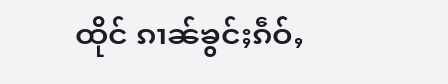ထိုင် ၵၢၼ်ၶွင်ႈၵဵဝ်ႇ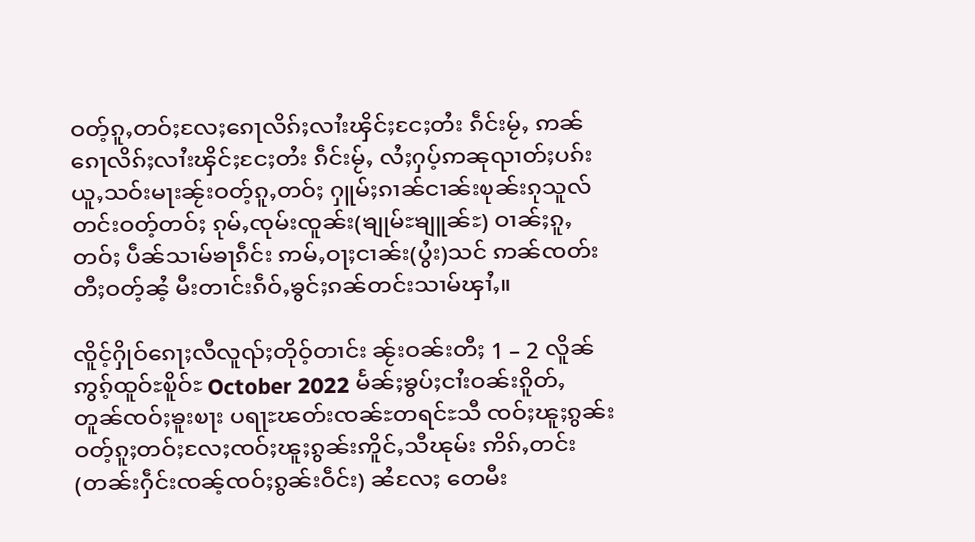ဝတ့်ၵူႇတဝ်ႈလႄႈၵေႃလိၵ်ႈလၢႆးၾိင်ႈငႄႈတႆး ၵဵင်းမႂ်ႇ ဢၼ်ၵေႃလိၵ်ႈလၢႆးၾိင်ႈငႄႈတႆး ၵဵင်းမႂ်ႇ လႆႈႁပ့်ဢၼုၺၢတ်ႈပၵ်းယူႇသဝ်းမႃးၼႂ်းဝတ့်ၵူႇတဝ်ႈ ႁူမ်ႈၵၢၼ်ငၢၼ်းၿုၼ်းၵုသူလ်တင်းဝတ့်တဝ်ႈ ၵုမ်ႇၸုမ်းၸူၼ်း(ၶျုမ်ႊၶျူၼ်ႊ) ဝၢၼ်ႈၵူႇတဝ်ႈ ပဵၼ်သၢမ်ၶႃၵဵင်း ဢမ်ႇဝႃႈငၢၼ်း(ပွႆး)သင် ဢၼ်ၸတ်းတီႈဝတ့်ၼႆ့ မီးတၢင်းၵဵဝ်ႇၶွင်ႈၵၼ်တင်းသၢမ်ၾၢႆႇ။

ၸိူင့်ႁိုဝ်ၵေႃႈလီလူၺ်ႈတိုဝ့်တၢင်း ၼႂ်းဝၼ်းတီႈ 1 – 2 လိူၼ်ဢွၵ့်ထူဝ်ႊၿိူဝ်ႊ October 2022 မႅၼ်ႈၶွပ်ႈငၢႆးဝၼ်းၵိူတ်ႇ တူၼ်ၸဝ်ႈၶူးၿႃး ပရႃႊၽတ်းၸၼ်ႊတရင်ႊသီ ၸဝ်ႈၽူႈၵွၼ်းဝတ့်ၵူႈတဝ်ႈလႄႈၸဝ်ႈၽူႈၵွၼ်းဢိူင်ႇသီၽုမ်း ဢိၵ်ႇတင်း(တၼ်းႁဵင်းၸၼ့်ၸဝ်ႈၵွၼ်းဝဵင်း) ၼႆလႄႈ တေမီး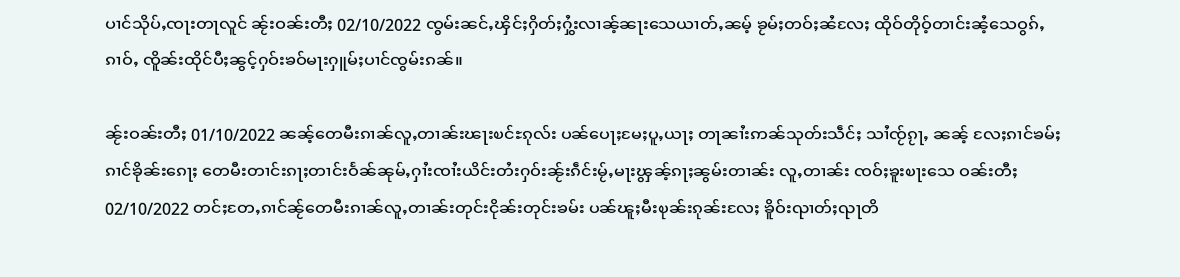ပၢင်သိုပ်ႇၸႃးတႃလူင် ၼႂ်းဝၼ်းတီႈ 02/10/2022 ၸွမ်းၼင်ႇၾိင်ႈႁိတ်ႈႁွႆးလၢၼ့်ၼႃးသေယၢတ်ႇၼမ့် ၶႂမ်ႈတဝ်ႈၼႆလႄႈ ထိုဝ်တိုဝ့်တၢင်းၼႆ့သေဝွၵ်ႇၵၢဝ်ႇ ၸိူၼ်းထိုင်ပီႈၼွင့်ႁဝ်းၶဝ်မႃးႁူမ်ႈပၢင်ၸွမ်းၵၼ်။

ၼႂ်းဝၼ်းတီႈ 01/10/2022 ၼၼ့်တေမီးၵၢၼ်လူႇတၢၼ်းၽႃးၿင်ႊၵုလ်း ပၼ်ပေႃႈမႄႈပူႇယႃႈ တႃၼၢႆးဢၼ်သုတ်းသဵင်ႈ သၢႆၸႂ်ၵႂႃႇ ၼၼ့် လႄႈၵၢင်ၶမ်ႈၵၢင်ၶိုၼ်းၵေႃႈ တေမီးတၢင်းၵႃႈတၢင်းဝႅၼ်ၼုမ်ႇႁၢႆးၸၢႆးယိင်းတႆးႁဝ်းၼႂ်းၵဵင်းမႂ်ႇမႃးၾွၼ့်ၵႃႈၼွမ်းတၢၼ်း လူႇတၢၼ်း ၸဝ်ႈၶူးၿႃးသေ ဝၼ်းတီႈ 02/10/2022 တင်ႈတႄႇၵၢင်ၼႂ်တေမီးၵၢၼ်လူႇတၢၼ်းတုင်းငိုၼ်းတုင်းၶမ်း ပၼ်ၽူႈမီးၿုၼ်းၵုၼ်းလႄႈ ၶိူဝ်းၺၢတ်ႈၺႃတိ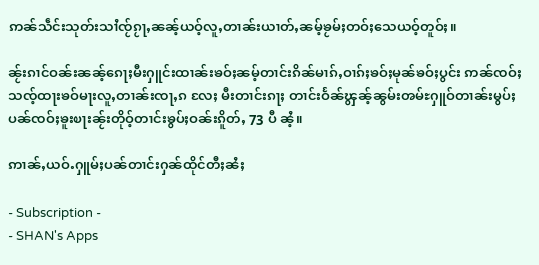ဢၼ်သဵင်းသုတ်းသၢႆၸႂ်ၵႂႃႇၼၼ့်ယဝ့်လူႇတၢၼ်းယၢတ်ႇၼမ့်ၶႂမ်ႈတဝ်ႈသေယဝ့်တူဝ်ႈ။

ၼႂ်းၵၢင်ဝၼ်းၼၼ့်ၵေႃႈမီးႁူင်းထၢၼ်းၶဝ်ႈၼမ့်တၢင်းၵိၼ်မၢၵ်ႇဝၢၵ်ႈၶဝ်ႈမုၼ်ၶဝ်ႈပွင်း ဢၼ်ၸဝ်ႈသၸ့်ထႃးၶဝ်မႃးလူႇတၢၼ်းၸႃႇၵ လႄႈ မီးတၢင်းၵႃႈ တၢင်းဝႅၼ်ၾွၼ့်ၼွမ်းၻမ်ႊႁူဝ်တၢၼ်းမွပ်ႈပၼ်ၸဝ်ႈၶူးၿႃးၼႂ်းတိုဝ့်တၢင်းၶွပ်ႈဝၼ်းၵိူတ်ႇ 73 ပီ ၼႆ့။

ဢၢၼ်ႇယဝ်ႉႁူမ်ႈပၼ်တၢင်းႁၼ်ထိုင်တီႈၼႆႈ

- Subscription -
- SHAN's Apps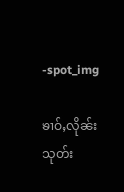-spot_img

ၶၢဝ်ႇလိုၼ်းသုတ်း